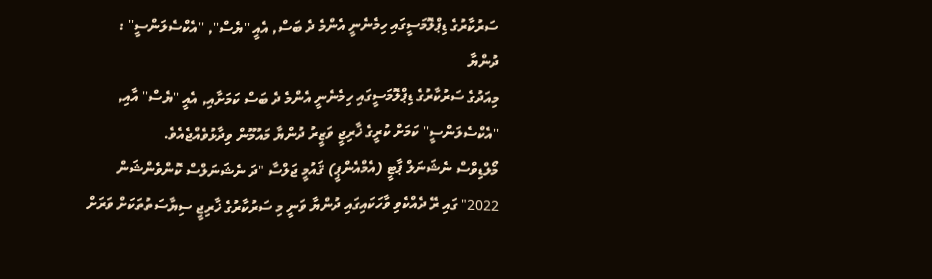ސަރުކާރުގެ ޑިޕްލޮމަސީގައި ހިމެނެނީ އެންމެ ދެ ބަސް, އެއީ ''ޔެސް'', ''އެކްސެލަންސީ'' : ދުންޔާ
މިއަދުގެ ސަރުކާރުގެ ޑިޕްލޮމަސީގައި ހިމެނެނީ އެންމެ ދެ ބަސް ކަމަށާއި, އެއީ ''ޔެސް'' އާއި, ''އެކްސެލަންސީ'' ކަމަށް ކުރީގެ ޚާރިޖީ ވަޒީރު ދުންޔާ މައުމޫން ވިދާޅުވެއްޖެއެވެ.
މޯލްޑިވްސް ނެޝަނަލް ޕާޓީ (އެމްއެންޕީ) ޤައުމީ ޖަލްސާ "ދަ ނެޝަނަލްސް ކޮންވެންޝަން 2022" ގައި ރޭ ދެއްކެވި ވާހަކައިގައި ދުންޔާ ވަނީ މި ސަރުކާރުގެ ޚާރިޖީ ސިޔާސަތުތަކަށް ވަރަށް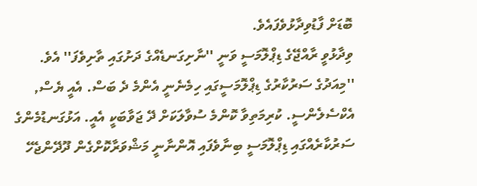ބޮޑަށް ފާޑުވިދާޅުވެފައެވެ.
ވިދާޅުވީ ރާއްޖޭގެ ޑިޕްލޮމަސީ ވަނީ ''ނާށިގަނޑެއްގެ ދަށުގައި ތާށިވެފަ'' އެވެ.
''މިއަދުގެ ސަރުކާރުގެ ޑިޕްލޮމަސީގައި ހިމެނެނީ އެންމެ ދެ ބަސް. އެއީ ޔެސް, އެކްސެލެންސީ. ކުރިމަތިވާ ކޮންމެ ސުވާލަކަށް ދޭ ޖަވާބަކީ އެއީ. އަޅުގަނޑުމެންގެ ސަރުކާރެއްގައި ޑިޕްލޮމަސީ ބިނާވެފައި އޮންނާނީ މަޝްވަރާކޮށްގެން ދޫދޭންޖެހޭ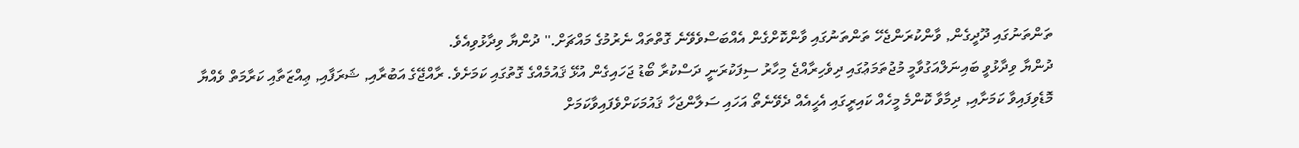ތަންތަނުގައި ދޫދީގެން, ވާންކުރަންޖެހޭ ތަންތަނުގައި ވާންކޮށްގެން އެއްބަސްވެވޭނެ ގޮތްތައް ނެރުމުގެ މައްޗަށް.'' ދުންޔާ ވިދާޅުވިއެވެ.
ދުންޔާ ވިދާޅުވީ ބައިނަލްއަގުވާމީ މުޖުތަމަޢުގައި ދިވެހިރާއްޖެ މިހާރު ސިފަކުރަނީ ދަސްކުރާ ބޯޑު ޖަހައިގެން އުޅޭ ޤައުމެއްގެ ގޮތުގައި ކަމަށެވެ. ރާއްޖޭގެ އަބުރާއި, ޝަރަފާއި, ޢިއްޒަތާއި ކަރާމަތް ވެއްޔާ މޮޑެވިފައިވާ ކަމަށާއި, ދިމާވާ ކޮންމެ މީހެއް ކައިރީގައި އެހީއެއް ދެވޭނެތޯ އަހައި ސަލާންޖަހާ ޤައުމަކަށްވެފައިވާކަމަށް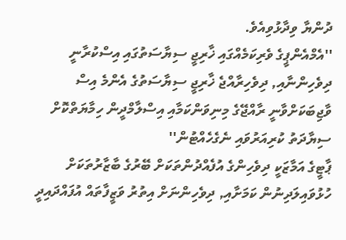ދުންޔާ ވިދާޅުވިއެވެ.
''އެމްއެންޕީގެ ވެރިކަމެއްގައި ޚާރިޖީ ސިޔާސަތުގައި އިސްކުރާނީ ދިވެހިންނާއި, ދިވެހިރާއްޖެ ޚާރިޖީ ސިޔާސަތުގެ އެންމެ އިސް ވާޖިބަކަށްވާނީ ރާއްޖޭގެ މިނިވަންކަމާއި އިސްލާމްދީން ހިމާޔަތްކޮށް ސިޔާދަތު ކުރިއަރުވައި ނެގެހެއްޓުން''
ޕާޓީގެ އަމާޒަކީ ދިވެހިންގެ އުފެއްދުންތަކަށް ބޭރުގެ ބާޒާރުތަކަށް ހުޅުވައިލަދިނުން ކަމަށާއި, ދިވެހިންނަށް އިތުރު ވަޒީފާތައް އުފައްދައިދީ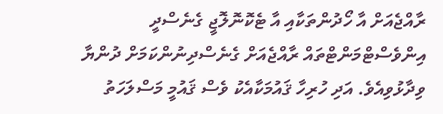ރާއްޖެއަށް އާ ހޯދުންތަކާއި އާ ޓެކޮނޮލޮޖީ ގެނެސްދީ އިންވެސްޓްމަންޓްތައް ރާއްޖެއަށް ގެނެސްދިނުންކަމަށް ދުންޔާ ވިދާޅުވިއެވެ. އަދި ހުރިހާ ޤައުމަކާއެކު ވެސް ޤައުމީ މަސްލަހަތު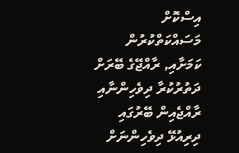އިސްކޮށް މަސައްކަތްކުރުން ކަމަށާއި, ރާއްޖޭގެ ބޭރަށް ދަތުރުކުރާ ދިވެހިންނާއި ރާއްޖެއިން ބޭރުގައި ދިރިއުޅޭ ދިވެހިންނަށް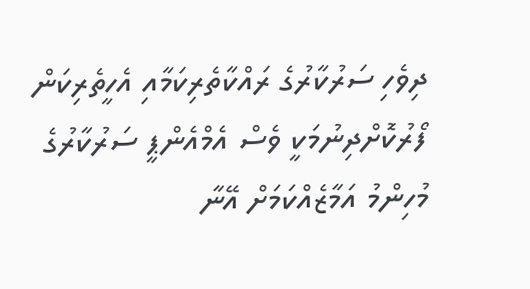ދިވެހި ސަރުކާރުގެ ރައްކާތެރިކަމާއި އެހީތެރިކަން ފޯރުކޮށްދިނުމަކީ ވެސް އެމްއެންޕީ ސަރުކާރުގެ މުހިންމު އަމާޒެއްކަމަށް އޭނާ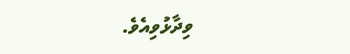ވިދާޅުވިއެވެ.